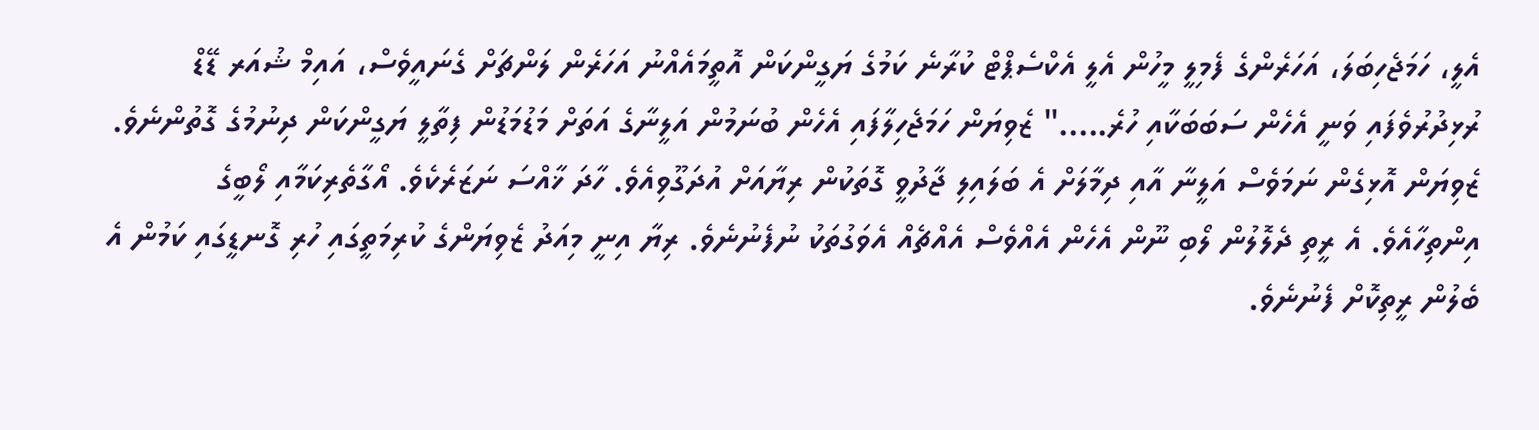އެލީ، ހަމަޖެހިބަލަ، އަހަރެންގެ ފެމިލީ މީހުން އެލީ އެކްސެޕްޓް ކުރާނެ ކަމުގެ ޔަގީންކަން އޮތީމައެއްނު އަހަރެން ލަންޗަށް ގެނައީވެސް، އައިމް ޝުއަރ ޑޭޑް ރުޅިދުރުވެފައި ވަނީ އެހެން ސަބަބަކާއި ހުރެ....." ޒެވިޔަން ހަމަޖެހިލާފައި އެހެން ބުނަމުން އަލީނާގެ އަތަށް މަޑުމަޑުން ފިތާލީ ޔަގީންކަން ދިނުމުގެ ގޮތުންނެވެ. ޒެވިޔަން އޮޅިގެން ނަމަވެސް އަލީނާ އާއި ދިމާލަށް އެ ބަލައިލި ޖާދުވީ ގޮތަކުން ރިޔާއަށް އުދަގޫވިއެވެ. ހާދަ ޚާއްސަ ނަޒަރެކެވެ. އޯގާތެރިކަމާއި ލޯބީގެ އިންތިހާއެވެ. އެ ރީތި ދެލޮލުން ލޯބި ނޫން އެހެން އެއްވެސް އެއްޗެއް އެވަގުތަކު ނުފެނުނެވެ. ރިޔާ އިނީ މިއަދު ޒެވިޔަންގެ ކުރިމަތީގައި ހުރި ގޮނޑީގައި ކަމުން އެ ބެލުން ރީތިކޮށް ފެނުނެވެ.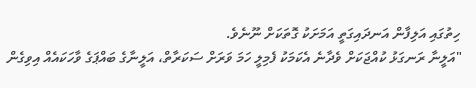ހިތުގައި އަލިފާން އަނދައިގަތީ އަމަށަކު ގޮތަކަށް ނޫނެވެ.
"އަލީނާ ރަނގަޅު ކުއްޖަކަށް ވެދާނެ އެކަމަކު ފެމިލީ ހަމަ ވަރަށް ސަކަރާތް، އަލީނާގެ ބައްޕަގެ ވާހަކައެއް އިވިގެން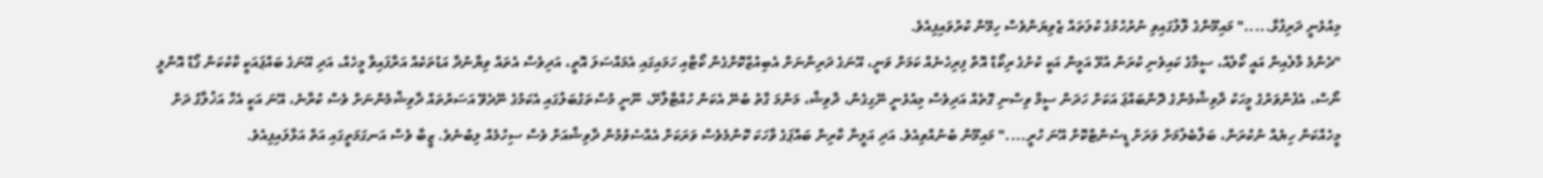މިއުޅެނީ ދަރިފުޅާ....." މައިމޫންގެ ލޮލުގައިވި ނުރުހުމުގެ ކުލަތައް ޒެވިޔަންވެސް ހިމޭން ކުރުވައިފިއެވެ.
"ދެންމެ މާލެއިން އައީ ކޯލެއް، ސީމާގެ ކައިވެނި ކުރަން އުޅޭ އަމީން އަކީ ކުށުގެ ރިކޯޑް އޮތް ފިރިހެނެއް ކަމަށް ވަނީ، އޭނަގެ ދަރިންނަށް އެބިއުޒްކޮށްގެން ކޯޓާއި ހަމައިގައި އެމައްސަލަ އޮތީ، އަދިވެސް އެތައް ވިޔާނުދާ އަޑުތަކެއް އަރާފައިވާ މީހެއް، އަދި އޭނަގެ ބައްޕައަކީ ކާކުކަން ގޯޑް އޮންލީ ނޯސް، އެފެންވަރުގެ މީހަކު ދާވިޝްމެންގެ ދޮންބައްޕަ އަކަށް ހަދަން ސީމާ ވިސްނި ގޮތެއް އަދިވެސް މިއުޅެނީ ނޭގިގެން، ދާވިޝް، މަންމަ ގާތު ބުނޭ އެކަން ހުއްޓާލާށޭ، ނޫނީ މުސްތަގުބަލުގައި އެކަމުގެ ނޭދެވޭ އަސަރުތައް ދާވިޝްމެންނަށް ވެސް ކުރާނެ، އޭނަ އަކީ އެހާ އަޚުލާގު ދަށް މީހެއްކަން ހިޔެއް ނުކުރަން، ބަލާބެލުމަށް ވަރަށް ޑީސެންޓްކޮށް އޭނަ ހުރީ...." މައިމޫން ބުނުއްވިއެވެ. އަދި އަލީނާ ކާރިން ބައްޕަގެ ވާހަކަ ކޮންމެވެސް ވަރަކަށް އެއްސެވުމުން ދާވިޝްއަށް ވެސް ސިހުމެއް ލިބުނެވެ. ޒީބާ ވެސް އަނގަމަތީގައި އަތް އަޅާލައިފިއެވެ.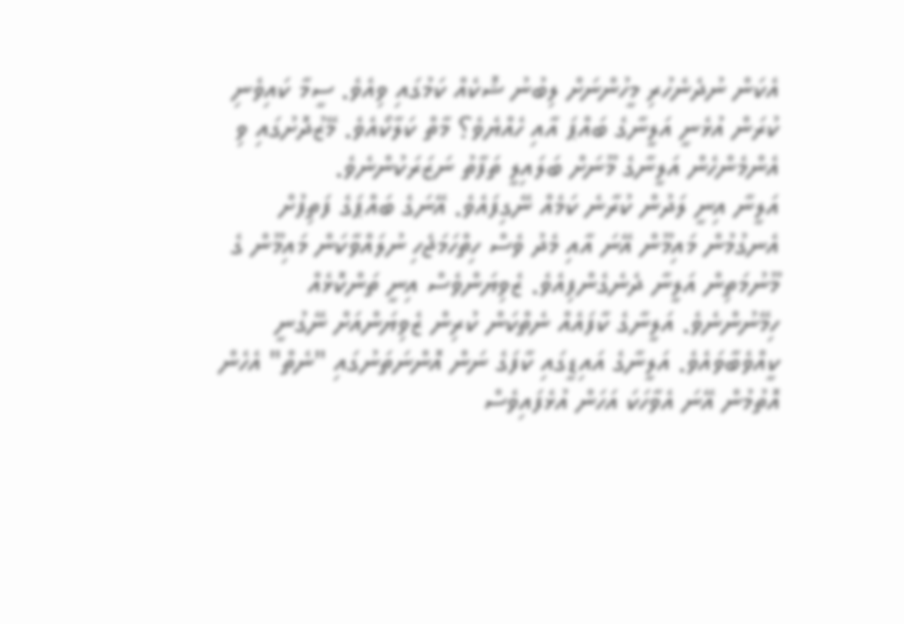އެކަން ނުދެނެހުރި މީހުންނަށް ލިބުނު ޝޮކެއް ކަމުގައި ވިއެވެ. ސީމާ ކައިވެނި ކުރަން އުޅެނީ އަލީނާގެ ބައްޕަ އާއި ހެއްޔެވެ؟ މާތް ކަލާކޯއެވެ. މޭޒުދޮށުގައި ވި އެންމެންހެން އަލީނާގެ މޫނަށް ބަލައިލީ ތަފާތު ނަޒަރަކުންނެވެ.
އަލީނާ އިނީ ލަދުން ކުރާނެ ކަމެއް ނޭގިފައެވެ. އޭނަގެ ބައްޕަގެ ފަތިފުށް އެނގުމުން މައިމޫން އޭނަ އާއި މެދު ވެސް ހިތްހަމަޖެހި ނުލައްވާކަން މައިމޫން ގެ މޫނުމަތިން އަލީނާ ދެނެގެންފިއެވެ. ޒެވިޔަންވެސް އިނީ ތަންކޮޅެއް ހިމޭނުންނެވެ. އަލީނާގެ ކާފައެއް ނެތްކަން ކުރިން ޒެވިޔަންއަށް ނޭގުނީ ކީއްވެބާވައެވެ. އަލީނާގެ އައިޑީގައި ކާފަގެ ނަން އޮންނަތަނުގައި "ނެތް" އެހެން އޮތުމުން އޭނަ އެވާހަކަ އަހަން އުޅެފައިވެސް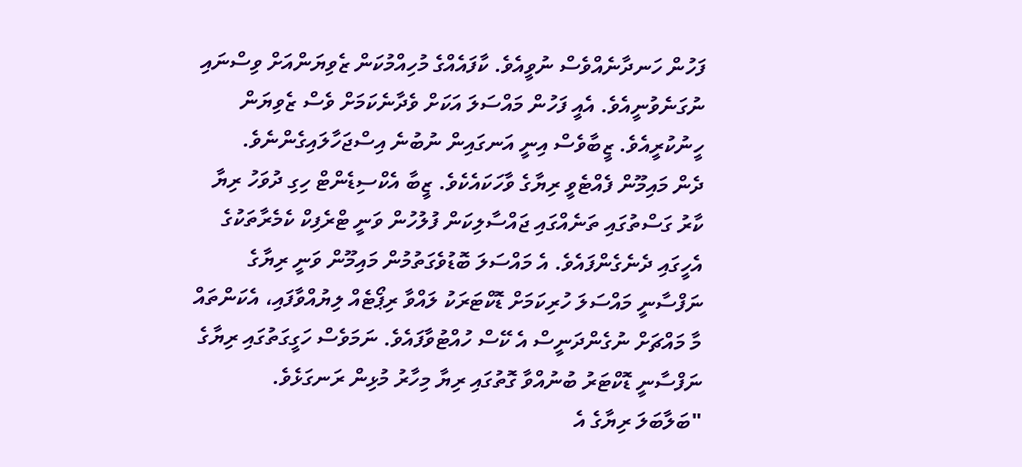ފަހުން ހަނދާނެއްވެސް ނުވީއެވެ. ކާފައެއްގެ މުހިއްމުކަން ޒެވިޔަންއަށް ވިސްނައި ނުގަނެވުނީއެވެ. އެއީ ފަހުން މައްސަލަ އަކަށް ވެދާނެކަމަށް ވެސް ޒެވިޔަން ހީނުކުރީއެވެ. ޒީބާވެސް އިނީ އަނގައިން ނުބުނެ އިސްޖަހާލައިގެންނެވެ.
ދެން މައިމޫން ފެއްޓެވީ ރިޔާގެ ވާހަކައެކެވެ. ޒީބާ އެކްސިޑެންޓް ހިގި ދުވަހު ރިޔާ ކާރު ގަސްތުގައި ތަނެއްގައި ޖައްސާލިކަން ފުލުހުން ވަނީ ޓްރެފިކް ކެމެރާތަކުގެ އެހީގައި ދެނެގެންފައެވެ. އެ މައްސަލަ ބޮޑުވެގަތުމުން މައިމޫން ވަނީ ރިޔާގެ ނަފްސާނީ މައްސަލަ ހުރިކަމަށް ޑޮކްޓަރަކު ލައްވާ ރިޕޯޓެއް ލިޔުއްވާފައި، އެކަންތައް މާ މައްޗަށް ނުގެންދަނީސް އެ ކޭސް ހުއްޓުވާފައެވެ. ނަމަވެސް ހަގީގަތުގައި ރިޔާގެ ނަފްސާނީ ޑޮކްޓަރު ބުނުއްވާ ގޮތުގައި ރިޔާ މިހާރު މުޅިން ރަނގަޅެވެ.
"ބަލާބަލަ ރިޔާގެ އެ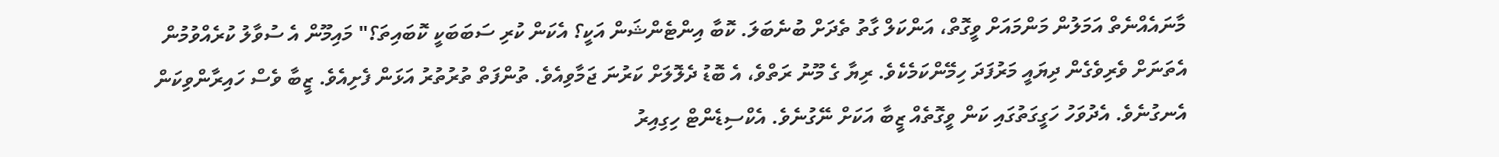މާނައެއްނެތް އަމަލުން މަންމައަށް ވީގޮތް، އަންކަލް ގާތު ތެދަށް ބުނެބަލަ. ކޮބާ އިންޓެންޝަން އަކީ؟ އެކަން ކުރި ސަބަބަކީ ކޮބައިތަ؟" މައިމޫން އެ ސުވާލު ކުރެއްވުމުން އެތަނަށް ވެރިވެގެން ދިޔައީ މަރުފަދަ ހިމޭންކަމެކެވެ. ރިޔާ ގެ މޫނު ރަތްވެ، އެ ބޮޑު ދެލޮލަށް ކަރުނަ ޖަމާވިއެވެ. ތުންފަތް ތުރުތުރު އަޅަން ފެށިއެވެ. ޒީބާ ވެސް ހައިރާންވިކަން އެނގުނެވެ. އެދުވަހު ހަގީގަތުގައި ކަން ވީގޮތެއް ޒީބާ އަކަށް ނޭގުނެވެ. އެކްސިޑެންޓް ހިގިއިރު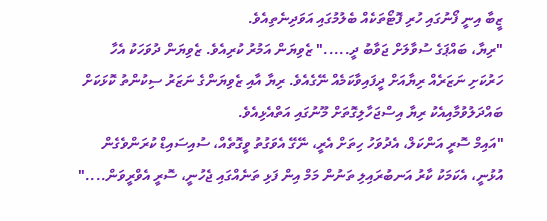ޒީބާ އިނީ ފޯނުގައި ހުރި ފޮޓޯތަކެއް ބެލުމުގައި އަވަދިނެތިއެވެ.
"ރިޔާ، ބައްޕަގެ ސުވާލަށް ޖަވާބު ދީ....." ޒެވިޔަން އަމުރު ކުރިއެވެ. ޒެވިޔަން ދުވަހަކު އެހާ ހަރުކަށި ނަޒަރެއް ރިޔާއަށް ދީފައިވާކަމެއް ނޭގެއެވެ. ރިޔާ އާއި ޒެވިޔަންގެ ނަޒަރު ސިކުންތު ކޮޅަކަށް ބައްދަލުވުމާއިއެކު ރިޔާ އިސްޖަހާލިގޮތަށް މޫނުގައި އަތްއެޅިއެވެ.
"އައިމް ސޮރީ އަންކަލް، އެދުވަހު ހިތަށް އެރީ، ނޭގޭ އެވަގުތު ވީގޮތެއް، ސުއިސައިޑް ކުރަންވެގެން އުޅުނީ، އެކަމަކު ކާރު އަނބުރައިލި ތަނުން މަމް އިން ފަޅި ތަނެއްގައި ޖެހުނީ، ސޮރީ އެވްރީވަން...."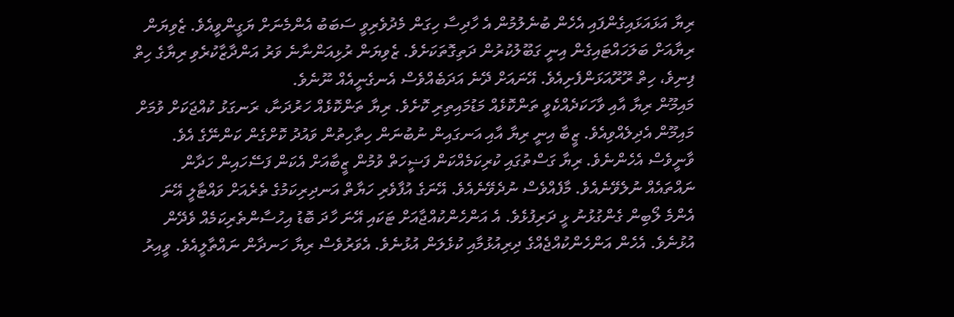ރިޔާ އަޅައަޅައިގެންފައި އެހެން ބުނެލުމުން އެ ހާދިސާ ހިގަން މެދުވެރިވީ ސަބަބު އެންމެނަށް ޔަގީންވީއެވެ. ޒެވިޔަން ރިޔާއަށް ބަލަހައްޓައިގެން އިނީ ގަބޫލުކުރުން ދަތިގޮތަކަށެވެ. ޒެވިޔަން ރުޅިއަންނާނެ ވަރު އަންދާޒާކުރެވި ރިޔާގެ ހިތް ފިނިވެ، ހިތް ރޫރޫއަޅަންފެށިއެވެ. އޭނައަށް ދޭނެ އަދަބެއްވެސް އެނގެނީއެއް ނޫނެވެ.
މައިމޫން ރިޔާ އާއި ވާހަކަދެއްކެވީ ތަންކޮޅެއް މަޑުމައިތިރި ކޮށެވެ. ރިޔާ ތަންކޮޅެއް ހަރުދަނާ، ރަނގަޅު ކުއްޖަކަށް ވުމަށް މައިމޫން އެދިލެއްވިއެވެ. ޒީބާ އިނީ ރިޔާ އާއި އަނގައިން ނުބުނަން ހިތާހިތުން ވައުދު ކޮށްގެން ކަންނޭގެ އެވެ. ވާނީވެސް އެހެންނެވެ. ރިޔާ ގަސްތުގައި ކުރިކަމެއްކަން ފަޟީހަތް ވުމުން ޒީބާއަށް އެކަން ފަސޭހައިން ހަދާން ނައްތައެއް ނުލެވޭނެއެވެ. މާފެއްވެސް ނުދެވޭނެއެވެ. އޭނަގެ އުފާވެރި ހަޔާތް އަނދިރިކަމުގެ ތެރެއަށް ވައްޓާލީ އޭނަ އެންމެ ލޯބިން ގެންގުޅުނު ޅީ ދަރިފުޅެވެ. އެ އަންހެންކުއްޖާއަށް ޓަކައި އޭނަ ހާދަ ބޮޑު އިހުސާންތެރިކަމެއް ވެދޭން އުޅުނެވެ. އެހެން އަންހެންކުއްޖެއްގެ ދިރިއުޅުމާއި ކުޅެލަން އުޅުނެވެ. އެވަރުވެސް ރިޔާ ހަނދާން ނައްތާލީއެވެ. ވީއިރު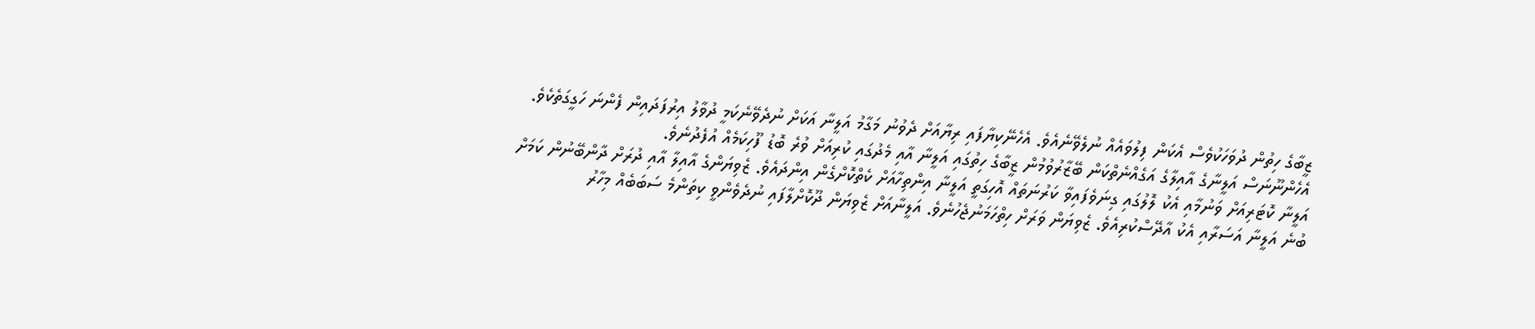ޒީބާގެ ހިތުން ދުވަހަކުވެސް އެކަން ފިލުވައެއް ނުލެވޭނެއެވެ. އެހެނޭކިޔާފައި ރިޔާއަށް ދެވުނު މަގާމު އަލީނާ އަކަށް ނުދެވޭނެކަމީ ދުވާލު އިރުފަދައިން ފެންނަ ހަގީގަތެކެވެ. އެހެންނޫނަސް އަލީނާގެ އާއިލާގެ އަގެއްނެތްކަން ބޭޒާރުވުމުން ޒީބާގެ ހިތުގައި އަލީނާ އާއި މެދުގައި ކުރިއަށް ވުރެ ބޮޑު ފޫހިކަމެއް އުފެދުނެވެ.
އަލީނާ ކޮޓަރިއަށް ވަނުމާއި އެކު ލޮލުގައި ގިނަވެފައިވާ ކަރުނަތައް އޮހިގަތީ އަލީނާ އިންތިހާއަށް ކެތްކޮށްގެން އިންދައެވެ. ޒެވިޔަންގެ އާއިލާ އާއި ދުރަށް ދާންބޭނުން ކަމަށް ބުނެ އަލީނާ އަސަރާއި އެކު އާދޭސްކުރިއެވެ. ޒެވިޔަން ވަރަށް ހިތްހަމަނުޖެހުނެވެ. އަލީނާއަށް ޒެވިޔަން ދޫކޮށްލާފައި ނުދެވެންވީ ކިތަންމެ ސަބަބެއް މިހާރު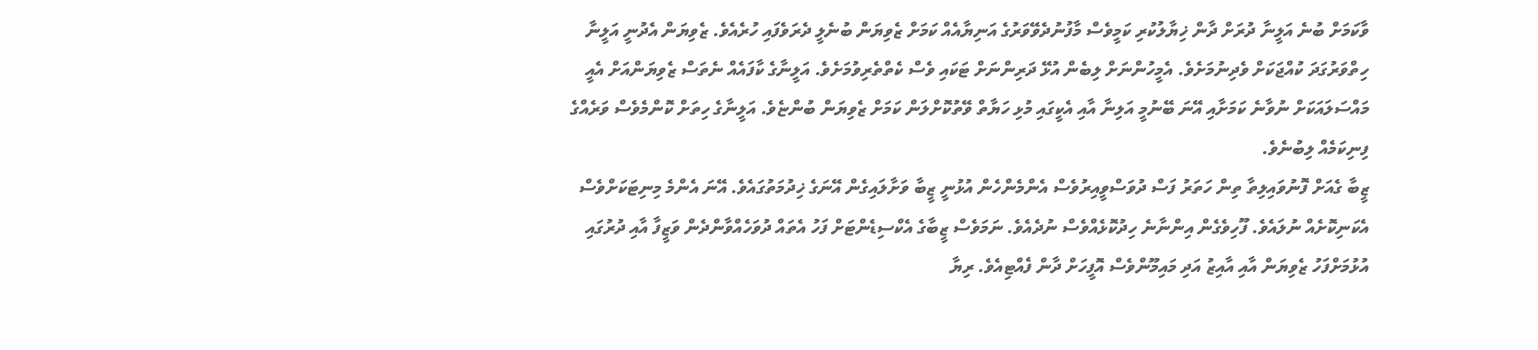ވާކަމަށް ބުނެ އަލީނާ ދުރަށް ދާން ޚިޔާލުކުރި ކަމީވެސް މާފުނުދެވޭވަރުގެ އަނިޔާއެއް ކަމަށް ޒެވިޔަން ބުނެލީ ދެރަވެފައި ހުރެއެވެ. ޒެވިޔަން އެދުނީ އަލީނާ ހިތްވަރުގަދަ ކުއްޖަކަށް ވެދިނުމަށެވެ. އެމީހުންނަށް ލިބެން އުޅޭ ދަރިންނަށް ޓަކައި ވެސް ކެތްތެރިވުމަށެވެ. އަލީނާގެ ކާފައެއް ނެތަސް ޒެވިޔަންއަށް އެއީ މައްސަލައަކަށް ނުވާނެ ކަމަށާއި އޭނަ ބޭނުމީ އަލިނާ އާއި އެކީގައި މުޅި ހަޔާތް ވޭތުކޮށްލަން ކަމަށް ޒެވިޔަން ބުންޏެވެ. އަލީނާގެ ހިތަށް ކޮންމެވެސް ވަރެއްގެ ފިނިކަމެއް ލިބުނެވެ.
ޒީބާ ގެއަށް ފޮނުވައިލިތާ ތިން ހަތަރު ފަސް ދުވަސްވީއިރުވެސް އެންމެންހެން އުޅުނީ ޒީބާ ވަށާލައިގެން އޭނަގެ ޚިދުމަތުގައެވެ. އޭނަ އެންމެ މިނިޓަކަށްވެސް އެކަނިކޮށެއް ނުލައެވެ. ފޫހިވެގެން އިންނާނެ ހިދުކޮޅެއްވެސް ނުދެއެވެ. ނަމަވެސް ޒީބާގެ އެކްސިޑެންޓަށް ފަހު އެތައް ދުވަހެއްވާންދެން ވަޒީފާ އާއި ދުރުގައި އުޅުމަށްފަހު ޒެވިޔަން އާއި އާއިޒު އަދި މައިމޫންވެސް އޮފީހަށް ދާން ފެއްޓިއެވެ. ރިޔާ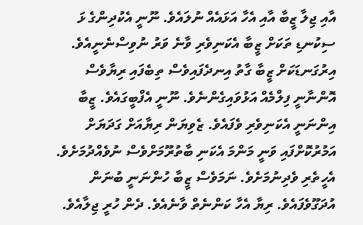އާއި ޖިލާ ޒީބާ އާއި އެހާ އަޅައެއް ނުލައެވެ. ނޫނީ އެކުދިންގެ ޅަ ސިކުނޑި ތަކަށް ޒީބާ އެކަނިވެރި ވާނެ ވަރު ނުވިސްނެނީއެވެ. އިރުގަނޑަކަށް ޒީބާ ގާތު އިނދެފައިވެސް ތިބެފައި ރިޔާވެސް އޮންނާނީ ފިލްމެއް އަޅުވައިގެންނެވެ. ނޫނީ އެފްބީގައެވެ. ޒީބާ އިންނަނީ އެކަނިވެރި ވެފައެވެ. ޒެވިޔަން ރިޔާއަށް ގަދަޔަށް އަމުރުކޮށްފައި ވަނީ މަންމަ އެކަނި ބާތުރޫމަށްވެސް ނުވެއްދުމަށެވެ. އެހީތެރި ވެދިނުމަށެވެ. ނަމަވެސް ޒީބާ ހުންނަނީ ބުނަން އުދަގޫވެފައެވެ. ރިޔާ އެހާ ކަންނެތް ވާނެއެވެ. ދެން ހުރީ ޖިލާއެވެ.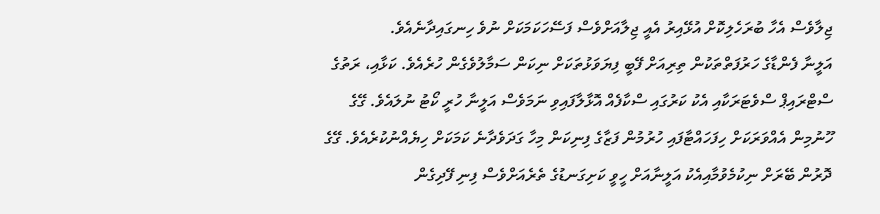ޖިލާވެސް އެހާ ބުރަހެލިކޮށް އުޅޭއިރު އެއީ ޖިލާއަށްވެސް ފަސޭހަކަމަކަށް ނުވެ ހިނގައިދާނެއެވެ.
އަލީނާ ފެންޑާގެ ހަރުފަތްތަކުން ތިރިއަށް ފޭބީ ފިޔަވަޅުތަކަށް ނިކަން ސަމާލުވެގެން ހުރެއެވެ. ކަޅާއި، ރަތުގެ ސްޓްރައިޕް ސްވެޓަރަކާއި އެކު ކަރުގައި ސްކާފެއް އޮޅާލާފައިވި ނަމަވެސް އަލީނާ ހުރީ ކޯޓު ނުލައެވެ. ގޭގެ ހޫނުމިން އެއްވަރަކަށް ހިފަހައްޓާފައި ހުރުމުން ފަޒާގެ ފިނިކަން މިހާ ގަދަވެދާނެ ކަމަކަށް ހިޔެއްނުކުރެއެވެ. ގޭގެ ދޮރުން ބޭރަށް ނިކުމެވުމާއިއެކު އަލީނާއަށް ހީވީ ކަށިގަނޑުގެ ތެރެއަށްވެސް ފިނި ފޭދިގެން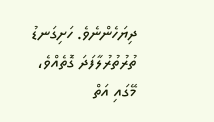ދިޔަހެންނެވެ. ހަށިގަނޑު ތުރުތުރުލާފަދަ ގޮތެއްވެ، މޭގައި އަތް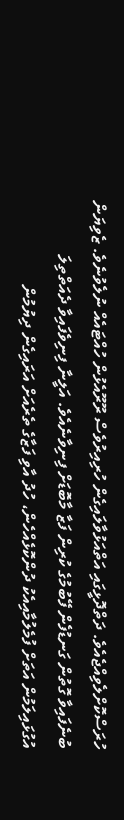ހުރަސްކޮށްލެވިއްޖެއެވެ. ދަތްދޮޅީގައި އަތްއަޅުވާލައިގެން ހުރިއިރުވެސް ރޫރޫއެޅުން ހުއްޓައެއް ނުލެވުނެވެ. ޒެވިޔަން ބުނެފައިވާ ގޮތުން ގަނޑުފެން ފޭބުމުގެ ކުރިން ފަޒާ މާބޮޑަށް ފިނިވާނެއެވެ. އަލީނާ ފިނިވެފައިވާ ދެއަތްތިލަ އުގުޅައިލަމުން އަތަށް ފުމެލުމާއިއެކު ދުންކޮޅެއްހެން، ހުދު އާވި ފަޒާގެ ތެރެއަށް އަރައިގެން ދިޔުމުން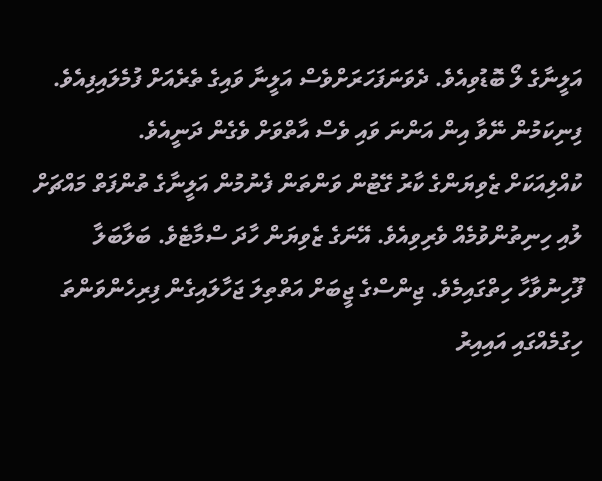އަލީނާގެ ލޯ ބޮޑުވިއެވެ. ދެވަނަފަހަރަށްވެސް އަލީނާ ވައިގެ ތެރެއަށް ފުމެލައިފިއެވެ. ފިނިކަމުން ނޭވާ އިން އަންނަ ވައި ވެސް އާތްވަށް ވެގެން ދަނީއެވެ.
ކުއްލިއަކަށް ޒެވިޔަންގެ ކާރު ގޭޓުން ވަންތަން ފެނުމުން އަލީނާގެ ތުންފަތް މައްޗަށް ލުއި ހިނިތުންވުމެއް ވެރިވިއެވެ. އޭނަގެ ޒެވިޔަން ހާދަ ސްމާޓެވެ. ބަލާބަލާ ފޫހިނުވާހާ ހިތްގައިމެވެ. ޖިންސްގެ ޖީބަށް އަތްތިލަ ޖަހާލައިގެން ފިރިހެންވަންތަ ހިގުމެއްގައި އައިއިރު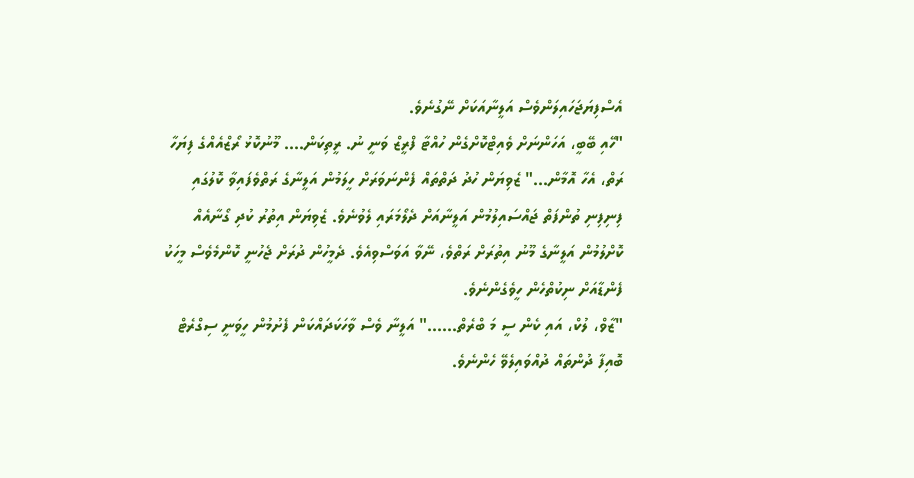އެސްފިޔަޖަހައިލަންވެސް އަލީނާއަކަށް ނޭގުނެވެ.
"ހޭއި ބޭބީ، އަހަންނަށް ވެއިޓްކޮށްގެން ހުއްޓާ ފްރީޒް ވަނީ ނު. ރީތިކަން.... މޫނުކޮޅު ރޯޒްއެއްގެ ފިޔަހާ ރަތް، އެހާ އޮމާން..." ޒެވިޔަން ހުދު ދަތްތައް ފެންނަވަރަށް ހީލަމުން އަލީނާގެ ރަތްވެފައިވާ ކޮލުގައި ފިނިފިނި ތުންފަތް ޖައްސައިލުމުން އަލީނާއަށް ދެލޯމަރައި ލެވުނެވެ. ޒެވިޔަން އިތުރު ކުދި ގޯނާއެއް ކޮށްލުމުން އަލީނާގެ މޫނު އިތުރަށް ރަތްވެ، ނޭވާ އަވަސްވިއެވެ. ދެމީހުން ދުރަށް ޖެހުނީ ކޮންމެވެސް މީހަކު ފެންޑާއަށް ނިކުތްހެން ހީވެގެންނެވެ.
"ޒާވް، ލުކް، އައި ކެން ސީ މަ ބްރެތް......" އަލީނާ ވެސް ވާހަކަދައްކަން ފެށުމުން ހީވަނީ ސިގްރެޓް ބޮއިފާ ދުންތައް ދުއްވައިލެވޭ ހެންނެވެ.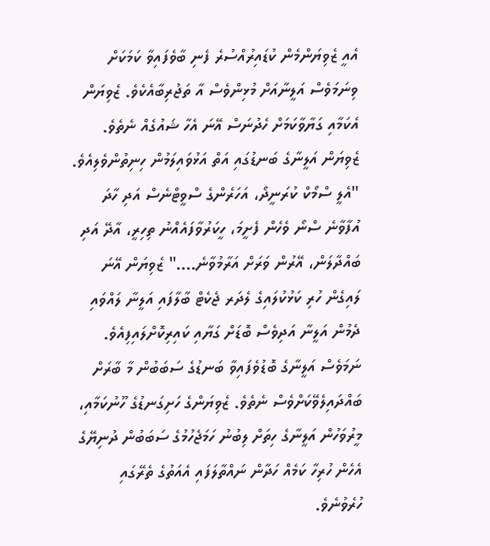އެއީ ޒެވިޔަންމެން ކުޑައިރުއްސުރެ ފެނި ބާވެފައިވާ ކަމަކަށް ވިނަމަވެސް އަލީނާއަށް މުޅިންވެސް އާ ތަޖުރިބާއެކެވެ. ޒެވިޔަން އެކަމާއި ގަޔާވާކަމަށް ހެދުނަސް އޭނަ އެހާ ޝައުގެއް ނެތެވެ. ޒެވިޔަން އަލީނާގެ ބަނޑުގައި އަތް އަޅުވައިލަމުން ހިނިތުންވެލިއެވެ.
"އެލީ ސްމޯކް ކުރަނީދޯ، އަހަރެންގެ ސްވީޓްނެސް އަދި ހާދަ އުފާވާނެ ސްނޯ ވެހެން ފެށީމަ، ހީކަރުވާފައެއްނު ތިހިރީ، އާދޭ އަދި ބައްދާލަން، އޭރުން ވަރަށް އަރާމުވާނެ...." ޒެވިޔަން އޭނަ ލައިގެން ހުރި ކަޅުކުލައިގެ ލެދަރ ޖެކެޓް ބާލާފައި އަލީނާ ލައްވައި ދެމުން އަލީނާ އަދިވެސް ބޮޑަށް ގަޔާއި ކައިރިކޮށްލައިފިއެވެ. ނަމަވެސް އަލީނާގެ ބޮޑުވެފައިވާ ބަނޑުގެ ސަބަބުން މާ ބާރަށް ބައްދައިލެވޭކަށްވެސް ނެތެވެ. ޒެވިޔަންގެ ހަށިގަނޑުގެ ހޫނުކަމާއި، މީރުވަހުން އަލީނާގެ ހިތަށް ލިބުނު ހަމަޖެހުމުގެ ސަބަބުން ދުނިޔޭގެ އެހެން ހުރިހާ ކަމެއް ހަދާން ނައްތާލަފައި އެއަތުގެ ތެރޭގައި ހުރެވުނެވެ.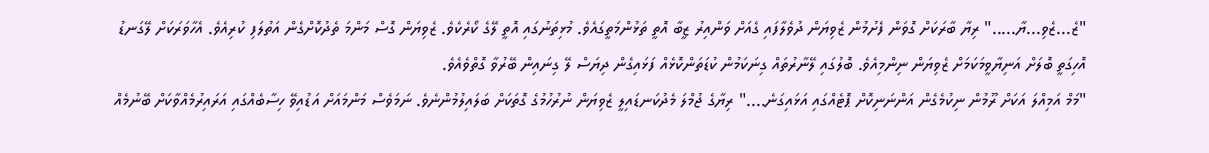"ޒެ...ޒެވި...ޔާ....." ރިޔާ ބާރަކަށް ގޮވަން ފެށުމުން ޒެވިޔަން ދުވެލާފައި ގެއަށް ވަންއިރު ޒީބާ އޮތީ ތަޅުންމަތީގައެވެ. މުޅިތަނުގައި އޮތީ ލޭގެ ކޯރެކެވެ. ޒެވިޔަން ގޮސް މަންމަ ތެދުކޮށްގެން އަތުލަފި ކުރިއެވެ. އެހާވަރަކަށް ލޭގަނޑު އޮހިގަތީ ބޮލަށް އަނިޔާވީމަކަމަށް ޒެވިޔަން ނިންމިއެވެ. ބޮލުގައި ލޭނާރުތައް ގިނަކަމުން ކުޑަތަންކޮޅެއް ފަޅައިގެން ދިޔަސް ލޭ ގިނައިން ބޭރުވާ ގޮތްވެއެވެ.
"މަމް އަމިއްލަ އަކަށް ރޫމުން ނިކުމެގެން އަންނަނިކޮށް ޕޮޓެއްގައި އަޅައިގަނެ...." ރިޔާގެ ޖުމްލަ މެދުކަނޑައިލީ ޒެވިޔަން ނުރުހުމުގެ ގޮތަކަށް ބަލައިލުމުންނެވެ. ނަމަވެސް މަންމައަށް އަޑުއިވޭ ހިސާބެއްގައި އަރައިރުމެއްވާކަށް ބޭނުމެއް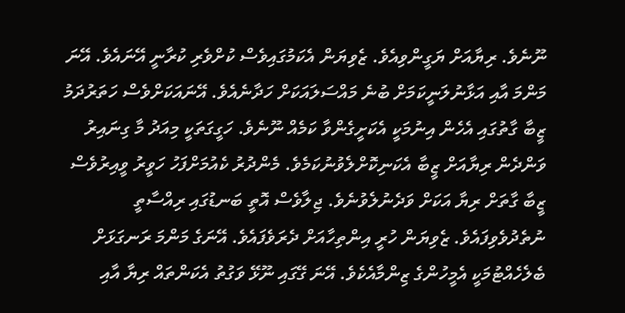ނޫނެވެ. ރިޔާއަށް ޔަގީންވިއެވެ. ޒެވިޔަން އެކަމުގައިވެސް ކުށްވެރި ކުރާނީ އޭނައެވެ. އޭނަ މަންމަ އާއި އަޅާނުލަނީކަމަށް ބުނެ މައްސަލައަކަށް ހަދާނެއެވެ. އޭނައަކަށްވެސް ހަތަރުދަމު ޒީބާ ގާތުގައި އެހެން އިނުމަކީ އެކަށީގެންވާ ކަމެއް ނޫނެވެ. ހަގީގަތަކީ މިއަދު މާ ގިނައިރު ވަންދެން ރިޔާއަށް ޒީބާ އެކަނިކޮށްލެވުނުކަމެވެ. މެންދުރު ކެއުމަށްފަހު ހަވީރު ވީއިރުވެސް ޒީބާ ގާތަށް ރިޔާ އަކަށް ވަދެނުލެވުނެވެ. ޖިލާވެސް އޮތީ ބަނޑުގައި ރިއްސާތީ ނުތެދުވެވިފައެވެ. ޒެވިޔަން ހުރީ އިންތިހާއަށް ދެރަވެފައެވެ. އޭނަގެ މަންމަ ރަނގަޅަށް ބެލެހެއްޓުމަކީ އެމީހުންގެ ޒިންމާއެކެވެ. އޭނަ ގޭގައި ނޫޅޭ ވަގުތު އެކަންތައް ރިޔާ އާއި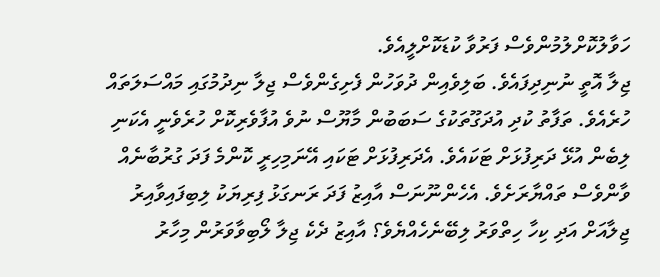ހަވާލުކޮށްލުމުންވެސް ފަރުވާ ކުޑަކޮށްލީއެވެ.
ޖިލާ އޮތީ ނުނިދިފައެވެ. ބަލިވެއިން ދުވަހުން ފެށިގެންވެސް ޖިލާ ނިދުމުގައި މައްސަލަތައް ހުރެއެވެ. ތަފާތު ކުދި އުދަގޫތަކުގެ ސަބަބުން މާޔޫސް ނުވެ އުފާވެރިކޮށް ހުރެވެނީ އެކަނި ލިބެން އުޅޭ ދަރިފުޅަށް ޓަކައެވެ. އެދަރިފުޅަށް ޓަކައި އޭނަމިހިރީ ކޮންމެ ފަދަ ގުރުބާނެއް ވާންވެސް ތައްޔާރަށެވެ. އެހެންނޫނަސް އާއިޒު ފަދަ ރަނގަޅު ފިރިޔަކު ލިބިފައިވާއިރު ޖިލާއަށް އަދި ކިހާ ހިތްވަރު ލިބޭނެހެއްޔެވެ؟ އާއިޒު ދެކެ ޖިލާ ލޯބިވާވަރުން މިހާރު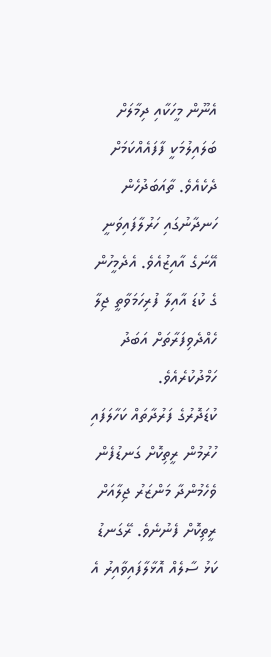އެނޫން މީހަކާއި ދިމާލަށް ބަލައިލުމަކީ ފާފައެއްކަމަށް ދެކެއެވެ. ތާއަބަދުހެން ހަނދާނުގައި ހަރުލާފައިވަނީ އޭނަގެ އާއިޒުއެވެ. އެދެމީހުން ގެ ކުޑަ އާއިލާ ފުރިހަމަވާތީ ޖިލާ ހެއްދެވިފަރާތަށް އަބަދު ހަމްދުކުރެއެވެ.
ކުޑަދޮރުގެ ފަރުދާތައް ކަހާލަފައި ހުރުމުން ރީތިކޮށް ގަނޑުފެން ވެހެމުންދާ މަންޒަރު ޖިލާއަށް ރީތިކޮށް ފެނުނެވެ. ރޭގަނޑު ކަޅު ސާލެއް އޮޅާލާފައިވާއިރު އެ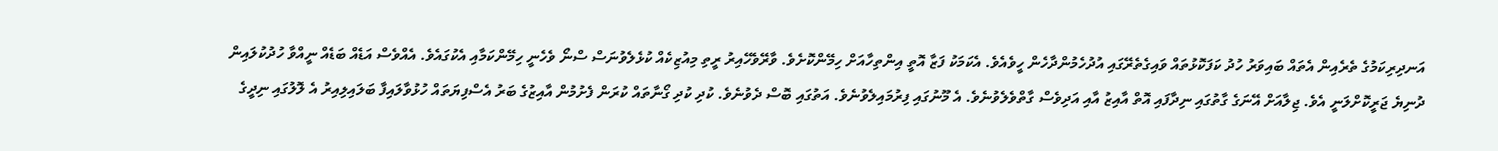އަނދިރިކަމުގެ ތެރެއިން އެތައް ބައިވަރު ހުދު ކަފަކޮޅުތައް ވައިގެތެރޭގައި އުދުހެމުންދާހެން ހީވެއެވެ. އެކަމަކު ފަޒާ އޮތީ އިންތިހާއަށް ހިމޭންކޮށެވެ. ވާރޭވެހޭއިރު ރީތި މިއުޒިކެއް ކުޅެލެވުނަސް ސްނޯ ވެހެނީ ހިމޭންކަމާއި އެކުގައެވެ. އެއްވެސް އަޑެއް ބަޑެއް ނީއްވާ ހުދުކުލައިން ދުނިޔެ ޖަރީކޮށްލަނީ އެވެ. ޖިލާއަށް އޭނަގެ ގާތުގައި ނިދާފައި އޮތް އާއިޒު އާއި އަދިވެސް ގާތްވެލެވުނެވެ. އެ މޫނުގައި ފިރުމައިލެވުނެވެ. އަތުގައި ބޮސް ދެވުނެވެ. ކުދި ކުދި ގޯނާތައް ކުރަން ފެށުމުން އާއިޒުގެ ބަރު އެސްފިޔަތައް ހުޅުވާލައިފާ ބަލައިލިއިރު އެ ލޮލުގައި ނިދީގެ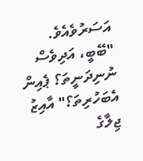އަސަރުވެއެވެ.
"ބޭބީ، އަދިވެސް ނުނިދަނީތަ؟ ޕެއިން އެބަހުރިތަ؟" އާއިޒު ޖިލާގެ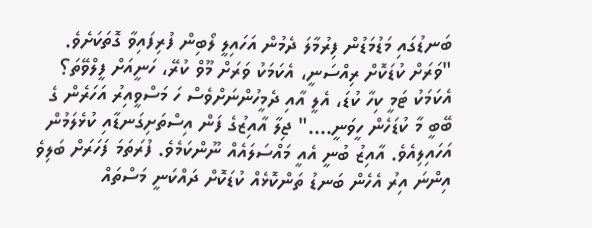ބަނޑުގައި މަޑުމަޑުން ފިރުމާލަ ދެމުން އަހައިލީ ލޯބިން ފުރިފައިވާ ގޮތަކަށެވެ.
"ވަރަށް ކުޑަކޮށް ރިއްސަނީ، އެކަމަކު ވަރަށް މޫވް ކުރޭ، ހަނީއަށް ފީލްވޭތަ؟ އެކަމަކު ޓަމީ ކިހާ ކުޑަ، އެލީ އާއި ދެމީހުންނަށްވެސް ހަ މަސްވީއިރު އަހަރެން ގެ ބޭބީ މާ ކުޑަހެން ހީވަނީ...." ޖިލާ އާއިޒުގެ ފަން އިސްތަށިގަނޑާއި ކުޅެލަމުން އަހައިލިއެވެ. އާއިޒު ބުނީ އެއީ މައްސަލައެއް ނޫންކަމެވެ. ފުރަތަމަ ފަހަރަށް ބަލިވެ އިންނަ އިރު އެހެން ބަނޑު ތަންކޮޅެއް ކުޑަކޮށް ދައްކަނީ މަސްތައް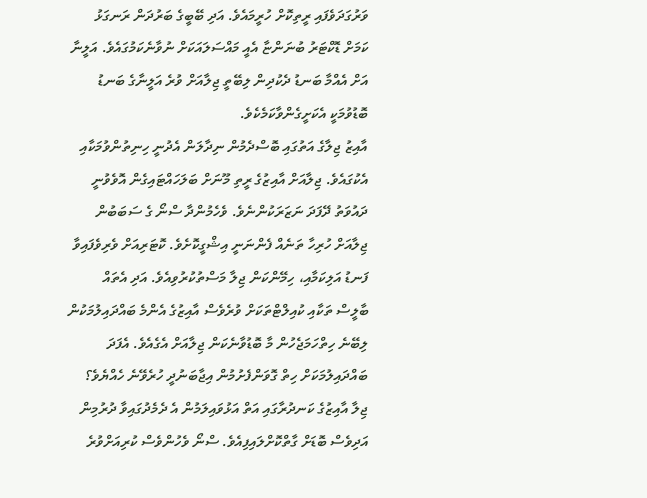ވަރުގަދަވެފައި ރީތިކޮށް ހުރީމައެވެ. އަދި ބޭބީގެ ބަރުދަން ރަނގަޅު ކަމަށް ޑޮކްޓަރު ބުނަންޏާ އެއީ މައްސަލައަކަށް ނުވާނެކަމުގައެވެ. އަލީނާ އަށް އެއްމާ ބަނޑު ދެކުދިން ލިބޭތީ ޖިލާއަށް ވުރެ އަލީނާގެ ބަނޑު ބޮޑުވުމަކީ އެކަށީގެންވާކަމެކެވެ.
އާއިޒު ޖިލާގެ އަތުގައި ބޮސްދެމުން ނިދާލަން އެދުނީ ހިނިތުންވުމަކާއި އެކުގައެވެ. ޖިލާއަށް އާއިޒުގެ ރީތި މޫނަށް ބަލަހައްޓައިގެން އޮވެވުނީ ދައުވަތު ދޭފަދަ ނަޒަރަކުންނެވެ. ވެހެމުންދާ ސްނޯ ގެ ސަބަބުން ޖިލާއަށް ހުރިހާ ތަނެއް ފެންނަނީ އިޝްގީކޮށެވެ. ކޮޓަރިއަށް ވެރިވެފައިވާ ފަނޑު އަލިކަމާއި، ހިމޭންކަން ޖިލާ މަސްތުކުރުވިއެވެ. އަދި އެތައް ބާލީސް ތަކާއި ކުއިލްޓްތަކަށް ވުރެވެސް އާއިޒުގެ އެންމެ ބައްދައިލުމަކުން ލިބޭނެ ހިތްހަމަޖެހުން މާ ބޮޑުވާނެކަން ޖިލާއަށް އެގެއެވެ. އެފަދަ ބައްދައިލުމަކަށް ހިތް ގޮވަންފެށުމުން އިޖާބަނުދީ ހުރެވޭނެ ހެއްޔެވެ؟ ޖިލާ އާއިޒުގެ ކަނދުރާގައި އަތް އަޅުވައިލަމުން އެ ދެމެދުގައިވާ ދުރުމިން އަދިވެސް ބޮޑަށް ގާތްކޮށްލައިފިއެވެ. ސްނޯ ވެހުންވެސް ކުރިއަށްވުރެ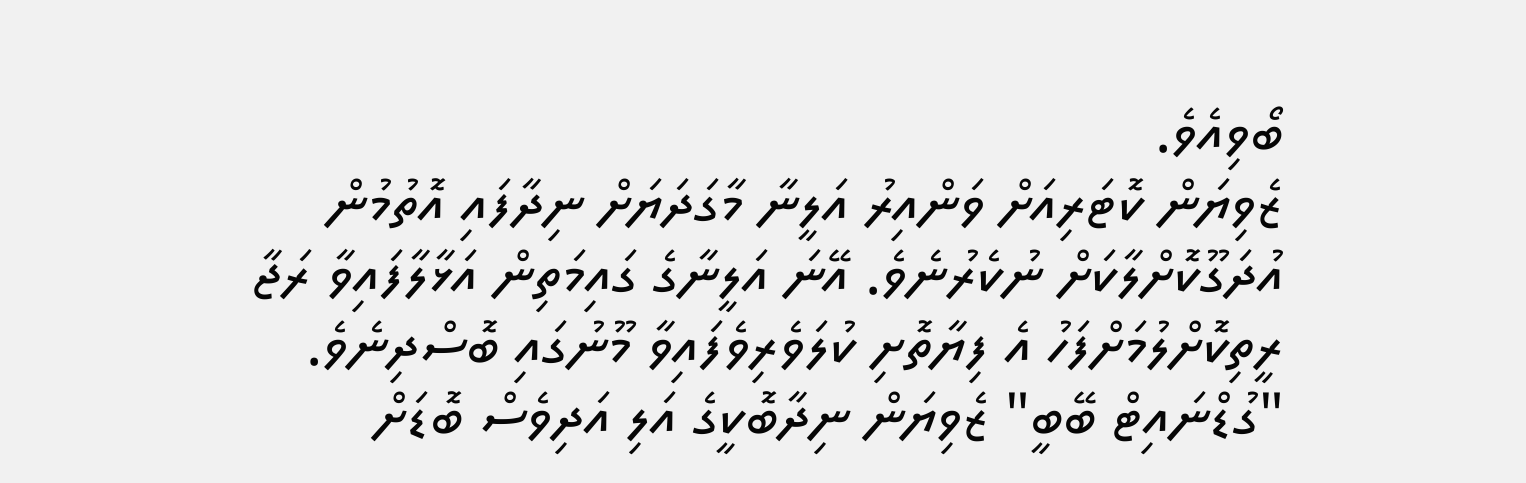ބޯވިއެވެ.
ޒެވިޔަން ކޮޓަރިއަށް ވަންއިރު އަލީނާ މާގަދަޔަށް ނިދާފައި އޮތުމުން އުދަގޫކޮށްލާކަށް ނުކެރުނެވެ. އޭނަ އަލީނާގެ ގައިމަތިން އަޅާލާފައިވާ ރަޖާ ރީތިކޮށްލުމަށްފަހު އެ ފިޔާތޮށި ކުލަވެރިވެފައިވާ މޫނުގައި ބޮސްދިނެވެ. "ގުޑްނައިޓް ބޭބީ" ޒެވިޔަން ނިދާބޮކީގެ އަލި އަދިވެސް ބޮޑަށް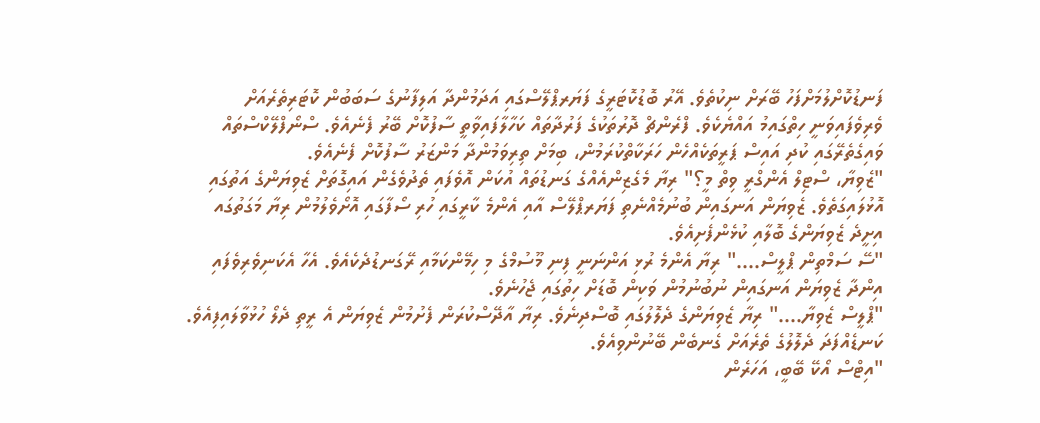ފަނޑުކޮށްލުމަށްފަހު ބޭރަށް ނިކުތެވެ. އޭރު ބޮޑުކޮޓަރީގެ ފަޔަރޕްލޭސްގައި އަދަމުންދާ އަލިފާނުގެ ސަބަބުން ކޮޓަރިތެރެއަށް ވެރިވެފައިވަނީ ހިތްގައިމު އައްޔެކެވެ. ފްރެންޗް ދޮރުތަކުގެ ފަރުދާތައް ކަހާލާފައިވާތީ ސާފުކޮށް ބޭރު ފެނެއެވެ. ސްނޯފްލޭކްސްތައް ވައިގެތެރޭގައި ކުދި އައިސް ޕަރީތަކެއްހެން ހަރަކާތްކުރަމުން، ބިމަށް ތިރިވަމުންދާ މަންޒަރު ސާފުކޮށް ފެނެއެވެ.
"ޒެވިޔާ، ސްޓިލް އެންގްރީ ވިތް މީ؟" ރިޔާ މެގެޒިންއެއްގެ ގަނޑުތައް އުކަން އޮވެފައި ތެދުވެގެން އައިގޮތަށް ޒެވިޔަންގެ އަތުގައި އޮޅުލައިގަތެވެ. ޒެވިޔަން އަނގައިން ބުނުމެއްނެތި ފަޔަރޕްލޭސް އާއި އެންމެ ކާރީގައި ހުރި ސޯފާގައި އޮށޯވެލުމުން ރިޔާ މަގަތުގައ އިށީދެ ޒެވިޔަންގެ ބޮލާއި ކުޅެންފެށިއެވެ.
"ސޭ ސަމްތިން ޕްލީސް...." ރިޔާ އެންމެ ރުޅި އަންނަނީ ފިނި މޫސުމްގެ މި ހިމޭންކަމާއި ރޭގަނޑުދެކެއެވެ. އެހާ އެކަނިވެރިވެފައި އިންދާ ޒެވިޔަން އަނގައިން ނުބުނުމުން ވަކިން ބޮޑަށް ހިތުގައި ޖެހުނެވެ.
"ޕްލީސް ޒެވިޔާ...." ރިޔާ ޒެވިޔަންގެ ދެލޮލުގައި ބޮސްދިނެވެ. ރިޔާ އާދޭސްކުރަން ފެށުމުން ޒެވިޔަން އެ ރީތި ދެލޯ ހުޅުވާލައިފިއެވެ. ކަނޑެއްފަދަ ދެލޮލުގެ ތެރެއަށް ގެނބެން ބޭނުންވިއެވެ.
"އިޓްސް އޯކޭ ބޭބީ، އަހަރެން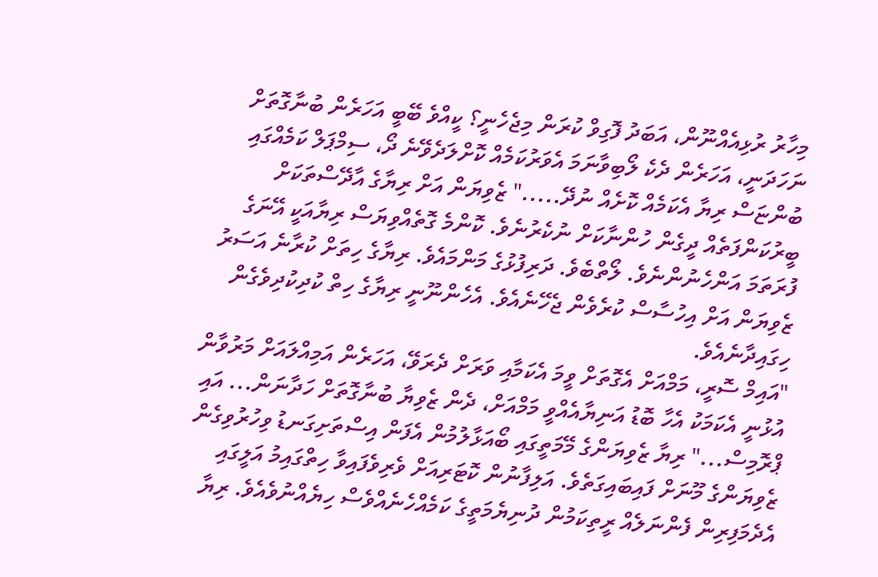މިހާރު ރުޅިއެއްނޫން، އަބަދު ފޮގިވް ކުރަން މިޖެހެނީ؟ ކީއްވެ ބޭބީ އަހަރެން ބުނާގޮތަށް ނަހަދަނީ، އަހަރެން ދެކެ ލޯބިވާނަމަ އެވަރުކަމެއް ކޮށްލަދެވޭނެ ދޯ، ސިމްޕަލް ކަމެއްގައި ބުންޏަސް ރިޔާ އެކަމެއް ކޮށެއް ނުދޭ....." ޒެވިޔަން އަށް ރިޔާގެ އާދޭސްތަކަށް ބީރުކަންފަތެއް ދީގެން ހުންނާކަށް ނުކެރުނެވެ. ކޮންމެ ގޮތެއްވިޔަސް ރިޔާއަކީ އޭނަގެ ފުރަތަމަ އަންހެނުންނެވެ. ލޯތްބެވެ. ދަރިފުޅުގެ މަންމައެވެ. ރިޔާގެ ހިތަށް ކުރާނެ އަސަރު ޒެވިޔަން އަށް އިހުސާސް ކުރެވެން ޖެހޭނެއެވެ. އެހެންނޫނީ ރިޔާގެ ހިތް ކުދިކުދިވެގެން ހިގައިދާނެއެވެ.
"އައިމް ސޮރީ، މަމްއަށް އެގޮތަށް ވީމަ އެކަމާއި ވަރަށް ދެރަވޭ، އަހަރެން އަމިއްލައަށް މަރުވާން އުޅުނީ އެކަމަކު އެހާ ބޮޑު އަނިޔާއެއްވީ މަމްއަށް، ދެން ޒެވިޔާ ބުނާގޮތަށް ހަދާނަން... އައި ޕްރޮމިސް..." ރިޔާ ޒެވިޔަންގެ މޭމަތީގައި ބޯއަޅާލުމުން އެފަން އިސްތަށިގަނޑު ވިހުރުވިގެން ޒެވިޔަންގެ މޫނަށް ފައިބައިގަތެވެ. އަލިފާނުން ކޮޓަރިއަށް ވެރިވެފައިވާ ހިތްގައިމު އަލީގައި އެދެމަފިރިން ފެންނަލެއް ރީތިކަމުން ދުނިޔެމަތީގެ ކަމެއްހެނެއްވެސް ހިޔެއްނުވެއެވެ. ރިޔާ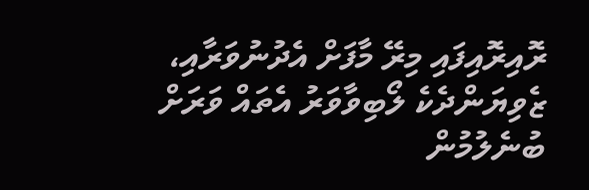ރޮއިރޮއިފައި މިރޭ މާފަށް އެދުނުވަރާއި، ޒެވިޔަންދެކެ ލޯބިވާވަރު އެތައް ވަރަށް ބުނެލުމުން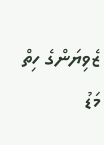ޒެވިޔަންގެ ހިތް މަޑު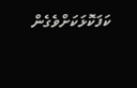ކަފަކޮޅަކަށްވެގެން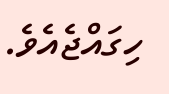ހިގައްޖެއެވެ.